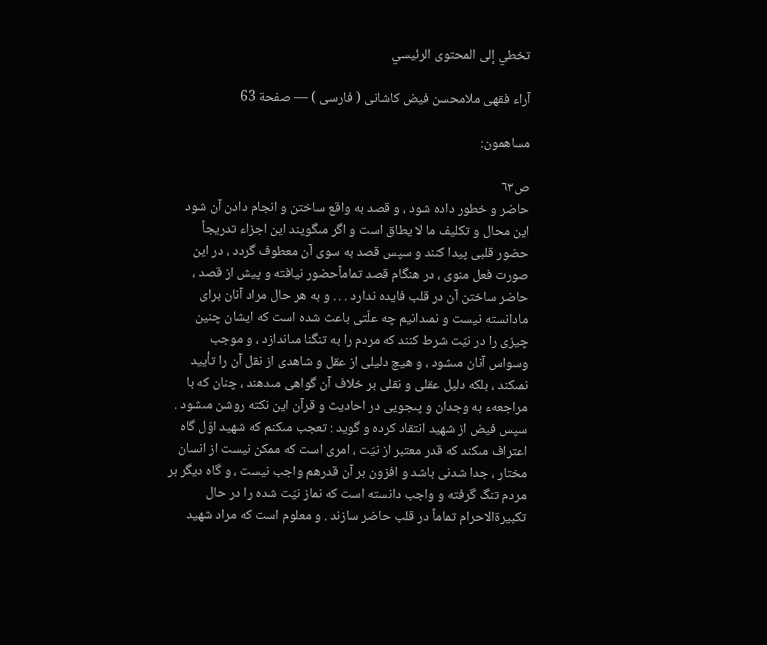تخطي إلى المحتوى الرئيسي

آراء فقهى ملامحسن فيض كاشانى ( فارسى ) — صفحة 63

مساهمون:

ص٦٣
حاضر و خطور داده شود ، و قصد به واقع ساختن و انجام دادن آن شود اين محال و تكليف ما لا يطاق است و اگر مىگويند اين اجزاء تدريجاً حضور قلبى پيدا كنند و سپس قصد به سوى آن معطوف گردد ، در اين صورت فعل منوى ، در هنگام قصد تماماًحضور نيافته و پيش از قصد ، حاضر ساختن آن در قلب فايده ندارد . . . و به هر حال مراد آنان براى مادانسته نيست و نمىدانيم چه علّتى باعث شده است كه ايشان چنين چيزى را در نيّت شرط كنند كه مردم را به تنگنا مىاندازد ، و موجب وسواس آنان مىشود ، و هيچ دليلى از عقل و شاهدى از نقل آن را تأييد نمىكند ، بلكه دليل عقلى و نقلى بر خلاف آن گواهى مىدهند ، چنان كه با مراجعهء به وجدان و پىجويى در احاديث و قرآن اين نكته روشن مىشود . سپس فيض از شهيد انتقاد كرده و گويد : تعجب مىكنم كه شهيد اوّل گاه اعتراف مىكند كه قدر معتبر از نيّت ، امرى است كه ممكن نيست از انسان مختار ، جدا شدنى باشد و افزون بر آن قدرهم واجب نيست ، و گاه ديگر بر مردم تنگ گرفته و واجب دانسته است كه نماز نيّت شده را در حال تكبيرةالاحرام تماماً در قلب حاضر سازند . و معلوم است كه مراد شهيد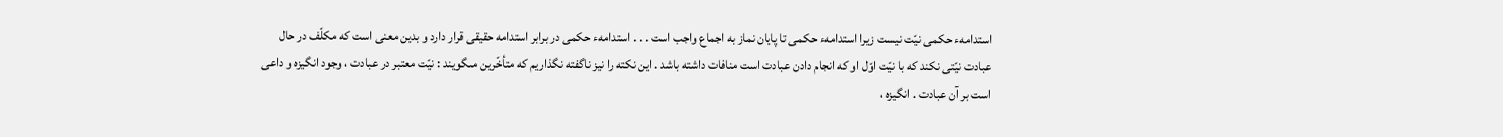استدامهء حكمى نيّت نيست زيرا استدامهء حكمى تا پايان نماز به اجماع واجب است . . . استدامهء حكمى در برابر استدامه حقيقى قرار دارد و بدين معنى است كه مكلّف در حال عبادت نيّتى نكند كه با نيّت اوّل او كه انجام دادن عبادت است منافات داشته باشد . اين نكته را نيز ناگفته نگذاريم كه متأخّرين مىگويند : نيّت معتبر در عبادت ، وجود انگيزه و داعى است بر آن عبادت . انگيزه ،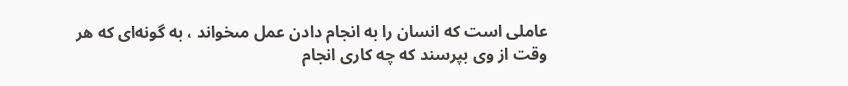عاملى است كه انسان را به انجام دادن عمل مىخواند ، به گونه‌اى كه هر وقت از وى بپرسند كه چه كارى انجام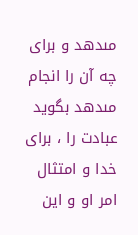مىدهد و براى چه آن را انجام مىدهد بگويد عبادت را ، براى خدا و امتثال امر او و اين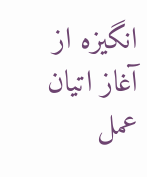انگيزه از آغاز اتيان عمل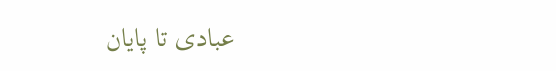عبادى تا پايان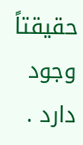حقيقتاً وجود دارد .